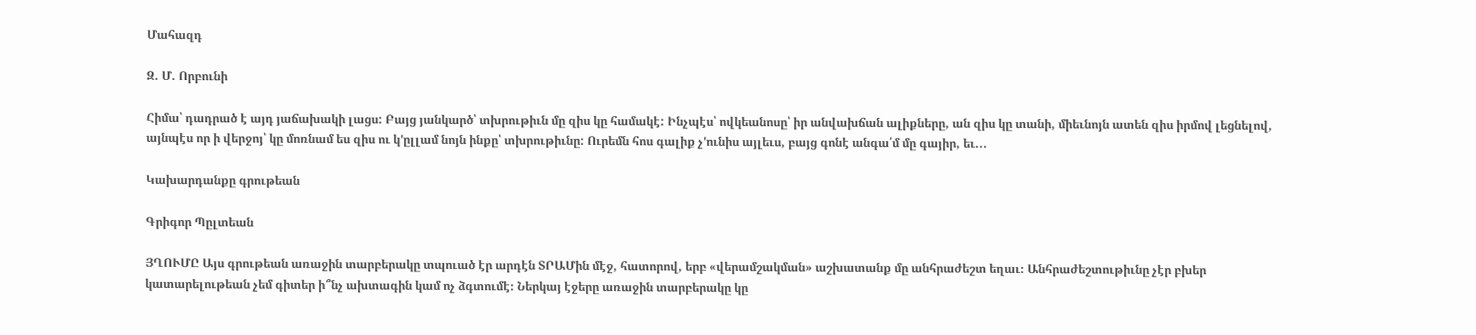Մահազդ

Զ. Մ. Որբունի

Հիմա՝ դադրած է այդ յաճախակի լացս: Բայց յանկարծ՝ տխրութիւն մը զիս կը համակէ: Ինչպէս՝ ովկեանոսը՝ իր անվախճան ալիքները, ան զիս կը տանի, միեւնոյն ատեն զիս իրմով լեցնելով, այնպէս որ ի վերջոյ՝ կը մոռնամ ես զիս ու կ'ըլլամ նոյն ինքը՝ տխրութիւնը: Ուրեմն հոս գալիք չ'ունիս այլեւս, բայց գոնէ անգա՛մ մը գայիր, եւ...

Կախարդանքը գրութեան

Գրիգոր Պըլտեան

ՅՂՈՒՄԸ Այս գրութեան առաջին տարբերակը տպուած էր արդէն ՏՐԱՄին մէջ, հատորով, երբ «վերամշակման» աշխատանք մը անհրաժեշտ եղաւ։ Անհրաժեշտութիւնը չէր բխեր կատարելութեան չեմ գիտեր ի՞նչ ախտագին կամ ոչ ձգտումէ։ Ներկայ էջերը առաջին տարբերակը կը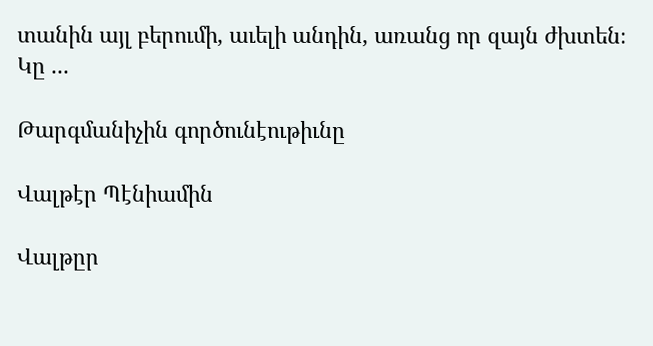տանին այլ բերումի, աւելի անդին, առանց որ զայն ժխտեն։ Կը ...

Թարգմանիչին գործունէութիւնը

Վալթէր Պէնիամին

Վալթըր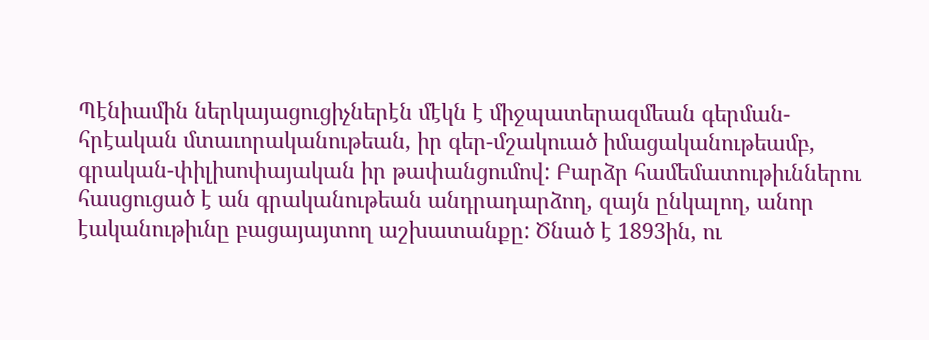Պէնիամին ներկայացուցիչներէն մէկն է միջպատերազմեան գերման-հրէական մտաւորականութեան, իր գեր-մշակուած իմացականութեամբ, գրական-փիլիսոփայական իր թափանցումով: Բարձր համեմատութիւններու հասցուցած է ան գրականութեան անդրադարձող, զայն ընկալող, անոր էականութիւնը բացայայտող աշխատանքը: Ծնած է 1893ին, ու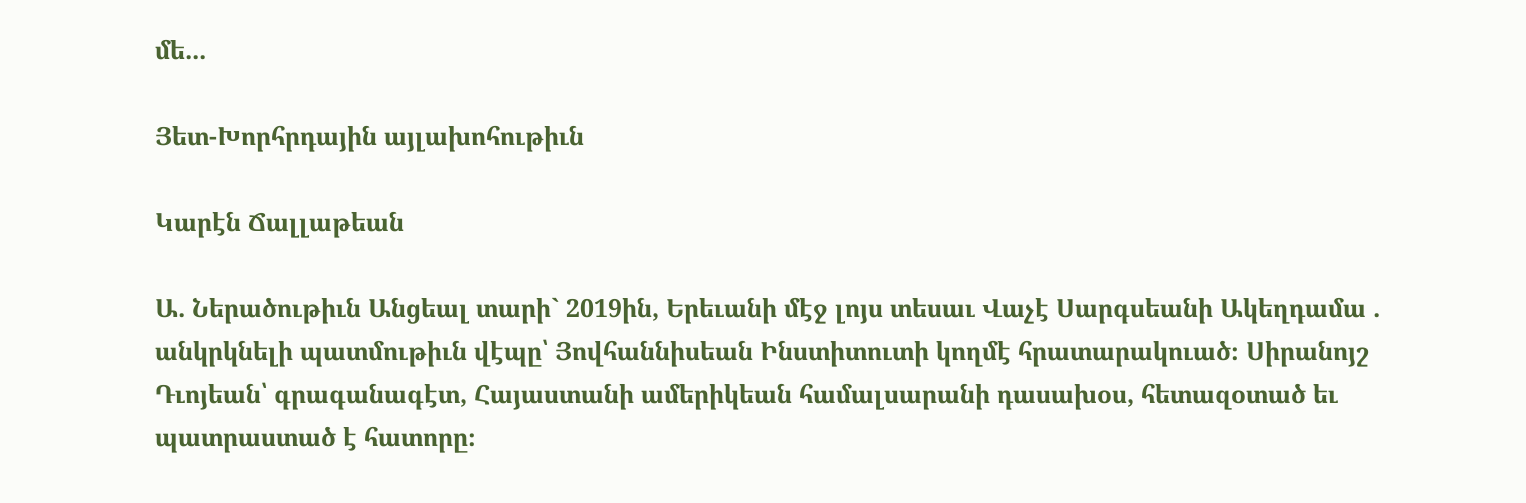մե...

Յետ-Խորհրդային այլախոհութիւն

Կարէն Ճալլաթեան

Ա. Ներածութիւն Անցեալ տարի` 2019ին, Երեւանի մէջ լոյս տեսաւ Վաչէ Սարգսեանի Ակեղդամա . անկրկնելի պատմութիւն վէպը՝ Յովհաննիսեան Ինստիտուտի կողմէ հրատարակուած։ Սիրանոյշ Դւոյեան՝ գրագանագէտ, Հայաստանի ամերիկեան համալսարանի դասախօս, հետազօտած եւ պատրաստած է հատորը։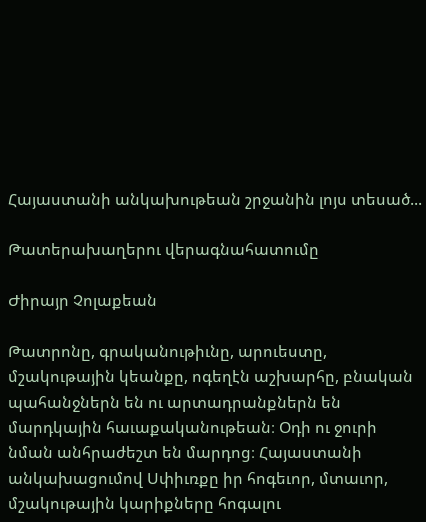Հայաստանի անկախութեան շրջանին լոյս տեսած...

Թատերախաղերու վերագնահատումը

Ժիրայր Չոլաքեան

Թատրոնը, գրականութիւնը, արուեստը, մշակութային կեանքը, ոգեղէն աշխարհը, բնական պահանջներն են ու արտադրանքներն են մարդկային հաւաքականութեան։ Օդի ու ջուրի նման անհրաժեշտ են մարդոց։ Հայաստանի անկախացումով Սփիւռքը իր հոգեւոր, մտաւոր, մշակութային կարիքները հոգալու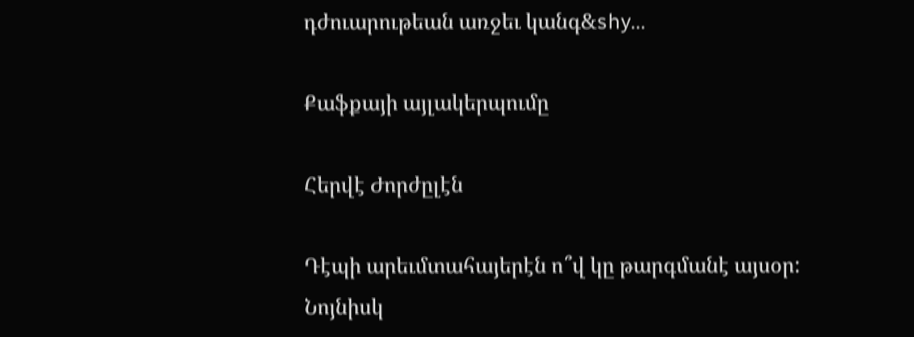դժուարութեան առջեւ կանգ&shy...

Քաֆքայի այլակերպումը

Հերվէ Ժորժըլէն

Դէպի արեւմտահայերէն ո՞վ կը թարգմանէ այսօր: Նոյնիսկ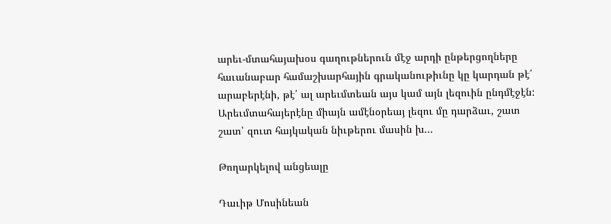արեւ-մտահայախօս գաղութներուն մէջ արդի ընթերցողները հաւանաբար համաշխարհային գրականութիւնը կը կարդան թէ՛ արաբերէնի, թէ՛ ալ արեւմտեան այս կամ այն լեզուին ընդմէջէն: Արեւմտահայերէնը միայն ամէնօրեայ լեզու մը դարձաւ, շատ շատ՝ զուտ հայկական նիւթերու մասին խ...

Թողարկելով անցեալը

Դաւիթ Մոսինեան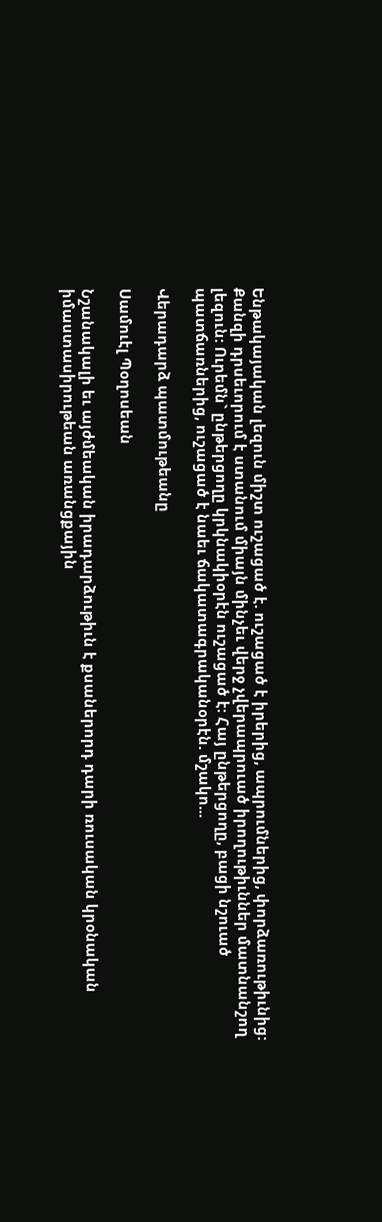Ենթակայական լեզուն միշտ ուշացած է. ուշացած է իրերից, ապրումներից, փորձառութիւնից: Քանզի դրսեւորում է ստանում միայն մինչեւ վերջ չվերապրուած իրողութիւններ մատնանշող լեզուն: Ուրեմն` ընթերցողը կրկնակիօրէն ուշացած է: Հայ ընթերցողը, բացի նշուած պատճառներից, ուշացած է նաեւ ճակատագրականօրէն. մշակո...

Վերադարձ պատմութեանը

Սամուէլ Պօղոսեան

Նշանակալի եւ այժմեական իրադարձութիւն է քսաներորդ դարի ռուսական կրօնական իմաստասիրութեան առանցքային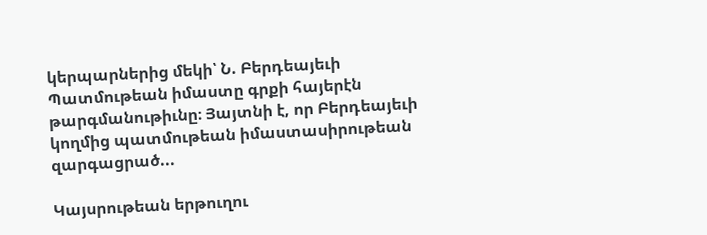կերպարներից մեկի՝ Ն. Բերդեայեւի Պատմութեան իմաստը գրքի հայերէն թարգմանութիւնը։ Յայտնի է, որ Բերդեայեւի կողմից պատմութեան իմաստասիրութեան զարգացրած...

Կայսրութեան երթուղու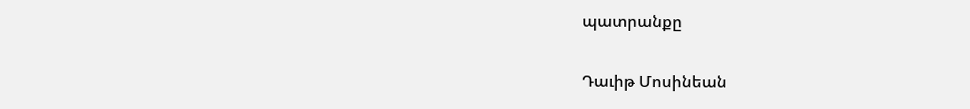պատրանքը

Դաւիթ Մոսինեան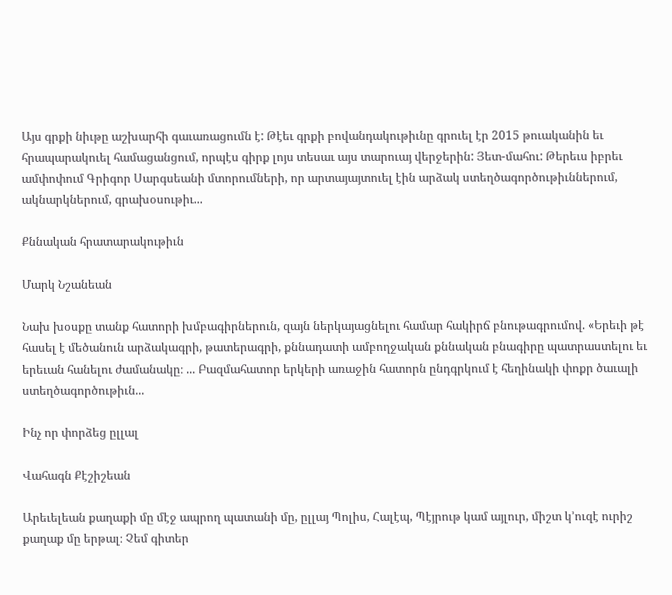Այս գրքի նիւթը աշխարհի գաւառացումն է: Թէեւ գրքի բովանդակութիւնը գրուել էր 2015 թուականին եւ հրապարակուել համացանցում, որպէս գիրք լոյս տեսաւ այս տարուայ վերջերին: Յետ-մահու: Թերեւս իբրեւ ամփոփում Գրիգոր Սարգսեանի մտորումների, որ արտայայտուել էին արձակ ստեղծագործութիւններում, ակնարկներում, գրախօսութիւ...

Քննական հրատարակութիւն

Մարկ Նշանեան

Նախ խօսքը տանք հատորի խմբագիրներուն, զայն ներկայացնելու համար հակիրճ բնութագրումով. «Երեւի թէ հասել է մեծանուն արձակագրի, թատերագրի, քննադատի ամբողջական քննական բնագիրը պատրաստելու եւ երեւան հանելու ժամանակը։ ... Բազմահատոր երկերի առաջին հատորն ընդգրկում է հեղինակի փոքր ծաւալի ստեղծագործութիւն...

Ինչ որ փորձեց ըլլալ

Վահագն Քէշիշեան

Արեւելեան քաղաքի մը մէջ ապրող պատանի մը, ըլլայ Պոլիս, Հալէպ, Պէյրութ կամ այլուր, միշտ կ՚ուզէ ուրիշ քաղաք մը երթալ։ Չեմ գիտեր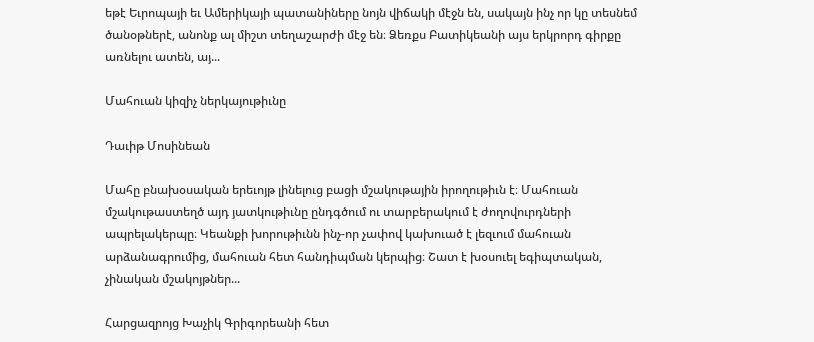եթէ Եւրոպայի եւ Ամերիկայի պատանիները նոյն վիճակի մէջն են, սակայն ինչ որ կը տեսնեմ ծանօթներէ, անոնք ալ միշտ տեղաշարժի մէջ են։ Ձեռքս Բատիկեանի այս երկրորդ գիրքը առնելու ատեն, այ...

Մահուան կիզիչ ներկայութիւնը

Դաւիթ Մոսինեան

Մահը բնախօսական երեւոյթ լինելուց բացի մշակութային իրողութիւն է։ Մահուան մշակութաստեղծ այդ յատկութիւնը ընդգծում ու տարբերակում է ժողովուրդների ապրելակերպը։ Կեանքի խորութիւնն ինչ-որ չափով կախուած է լեզւում մահուան արձանագրումից, մահուան հետ հանդիպման կերպից։ Շատ է խօսուել եգիպտական, չինական մշակոյթներ...

Հարցազրոյց Խաչիկ Գրիգորեանի հետ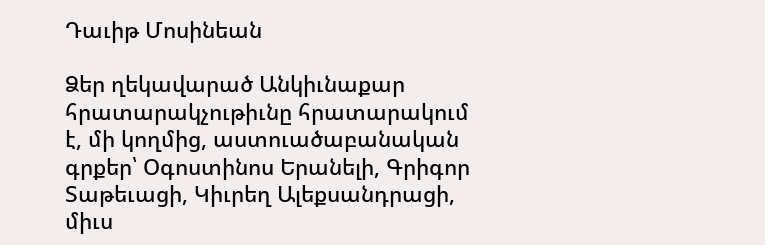Դաւիթ Մոսինեան

Ձեր ղեկավարած Անկիւնաքար հրատարակչութիւնը հրատարակում է, մի կողմից, աստուածաբանական գրքեր՝ Օգոստինոս Երանելի, Գրիգոր Տաթեւացի, Կիւրեղ Ալեքսանդրացի, միւս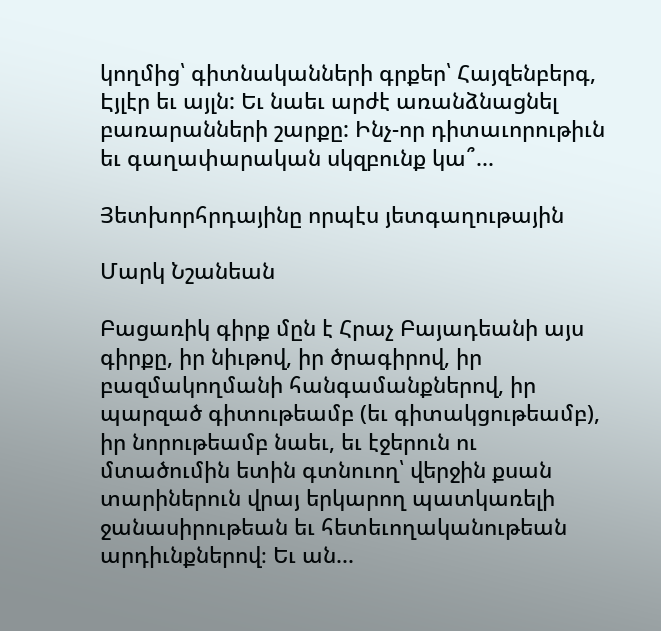կողմից՝ գիտնականների գրքեր՝ Հայզենբերգ, Էյլէր եւ այլն: Եւ նաեւ արժէ առանձնացնել բառարանների շարքը: Ինչ-որ դիտաւորութիւն եւ գաղափարական սկզբունք կա՞...

Յետխորհրդայինը որպէս յետգաղութային

Մարկ Նշանեան

Բացառիկ գիրք մըն է Հրաչ Բայադեանի այս գիրքը, իր նիւթով, իր ծրագիրով, իր բազմակողմանի հանգամանքներով, իր պարզած գիտութեամբ (եւ գիտակցութեամբ), իր նորութեամբ նաեւ, եւ էջերուն ու մտածումին ետին գտնուող՝ վերջին քսան տարիներուն վրայ երկարող պատկառելի ջանասիրութեան եւ հետեւողականութեան արդիւնքներով։ Եւ ան...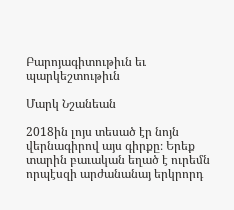Բարոյագիտութիւն եւ պարկեշտութիւն

Մարկ Նշանեան

2018ին լոյս տեսած էր նոյն վերնագիրով այս գիրքը։ Երեք տարին բաւական եղած է ուրեմն որպէսզի արժանանայ երկրորդ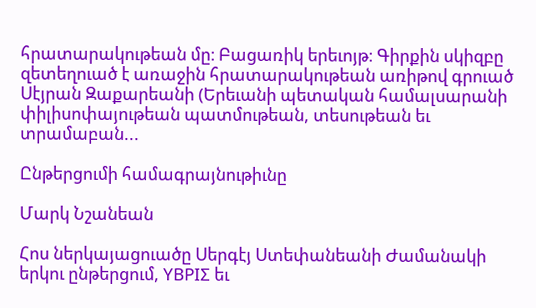հրատարակութեան մը։ Բացառիկ երեւոյթ։ Գիրքին սկիզբը զետեղուած է առաջին հրատարակութեան առիթով գրուած Սէյրան Զաքարեանի (Երեւանի պետական համալսարանի փիլիսոփայութեան պատմութեան, տեսութեան եւ տրամաբան...

Ընթերցումի համագրայնութիւնը

Մարկ Նշանեան

Հոս ներկայացուածը Սերգէյ Ստեփանեանի Ժամանակի երկու ընթերցում, ΥΒΡΙΣ եւ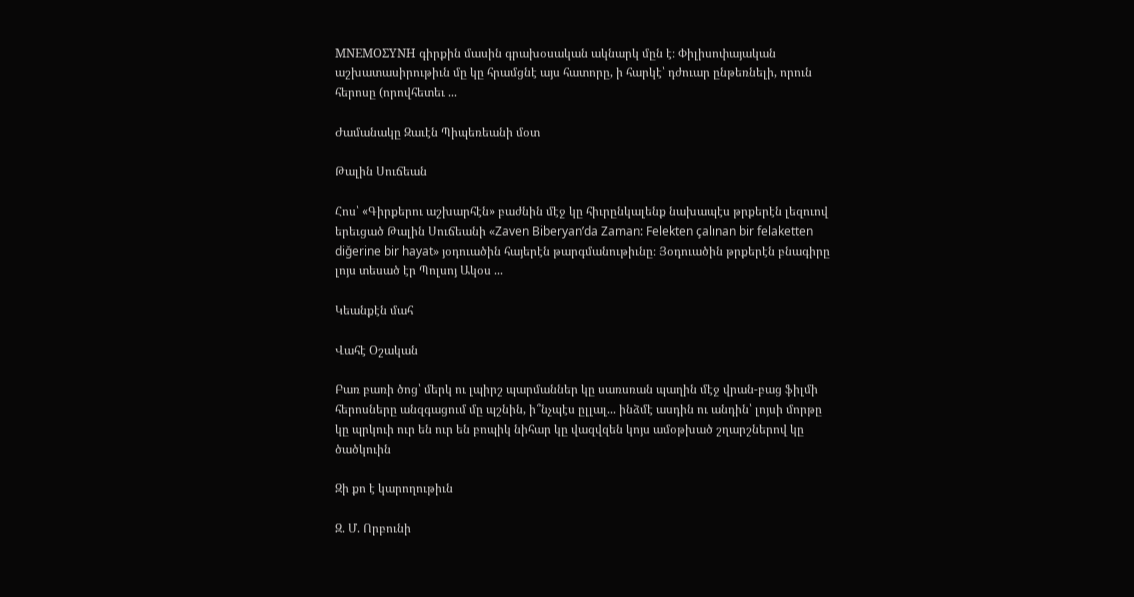ΜΝΕΜΟΣΥΝΗ գիրքին մասին գրախօսական ակնարկ մըն է։ Փիլիսոփայական աշխատասիրութիւն մը կը հրամցնէ այս հատորը, ի հարկէ՝ դժուար ընթեռնելի, որուն հերոսը (որովհետեւ ...

Ժամանակը Զաւէն Պիպեռեանի մօտ

Թալին Սուճեան

Հոս՝ «Գիրքերու աշխարհէն» բաժնին մէջ կը հիւրընկալենք նախապէս թրքերէն լեզուով երեւցած Թալին Սուճեանի «Zaven Biberyan’da Zaman: Felekten çalınan bir felaketten diğerine bir hayat» յօդուածին հայերէն թարգմանութիւնը։ Յօդուածին թրքերէն բնագիրը լոյս տեսած էր Պոլսոյ Ակօս ...

Կեանքէն մահ

Վահէ Օշական

Բառ բառի ծոց՝ մերկ ու լպիրշ պարմաններ կը սառսռան պաղին մէջ վրան-բաց ֆիլմի հերոսները անզգացում մը պշնին, ի՞նչպէս ըլլալ... ինձմէ ասդին ու անդին՝ լոյսի մորթը կը պրկուի ուր են ուր են բոպիկ նիհար կը վազվզեն կոյս ամօթխած շղարշներով կը ծածկուին

Զի քո է կարողութիւն

Զ. Մ. Որբունի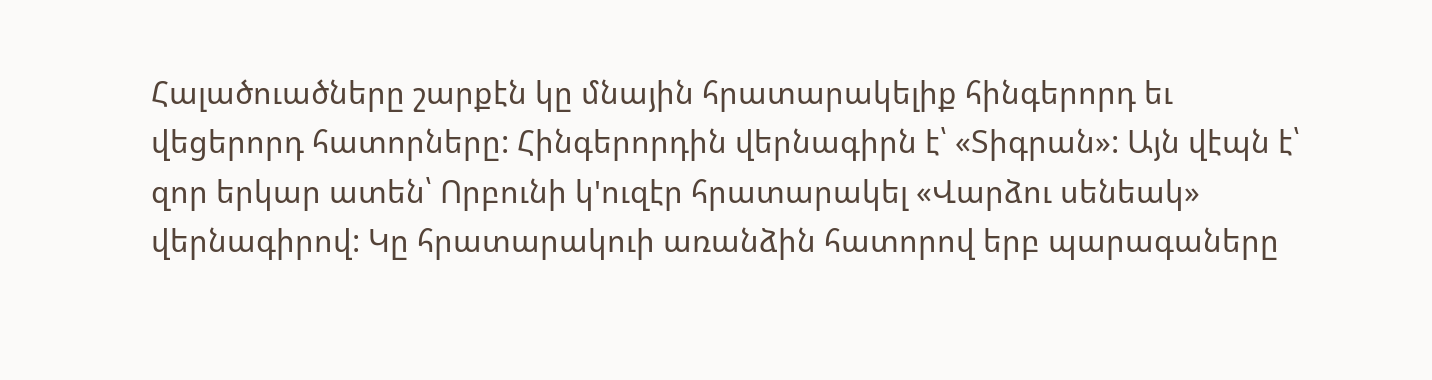Հալածուածները շարքէն կը մնային հրատարակելիք հինգերորդ եւ վեցերորդ հատորները: Հինգերորդին վերնագիրն է՝ «Տիգրան»: Այն վէպն է՝ զոր երկար ատեն՝ Որբունի կ'ուզէր հրատարակել «Վարձու սենեակ» վերնագիրով: Կը հրատարակուի առանձին հատորով երբ պարագաները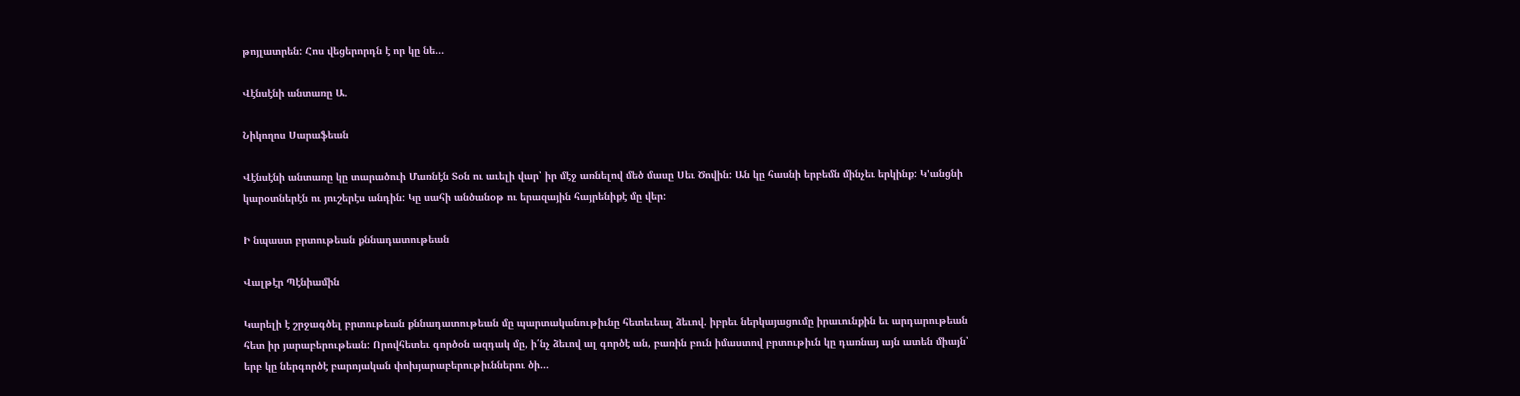թոյլատրեն: Հոս վեցերորդն է որ կը նե...

Վէնսէնի անտառը Ա.

Նիկողոս Սարաֆեան

Վէնսէնի անտառը կը տարածուի Մառնէն Տօն ու աւելի վար՝ իր մէջ առնելով մեծ մասը Սեւ Ծովին: Ան կը հասնի երբեմն մինչեւ երկինք: Կ'անցնի կարօտներէն ու յուշերէս անդին: Կը սահի անծանօթ ու երազային հայրենիքէ մը վեր:

Ի նպաստ բրտութեան քննադատութեան

Վալթէր Պէնիամին

Կարելի է շրջագծել բրտութեան քննադատութեան մը պարտականութիւնը հետեւեալ ձեւով. իբրեւ ներկայացումը իրաւունքին եւ արդարութեան հետ իր յարաբերութեան: Որովհետեւ գործօն ազդակ մը, ի՛նչ ձեւով ալ գործէ ան, բառին բուն իմաստով բրտութիւն կը դառնայ այն ատեն միայն՝ երբ կը ներգործէ բարոյական փոխյարաբերութիւններու ծի...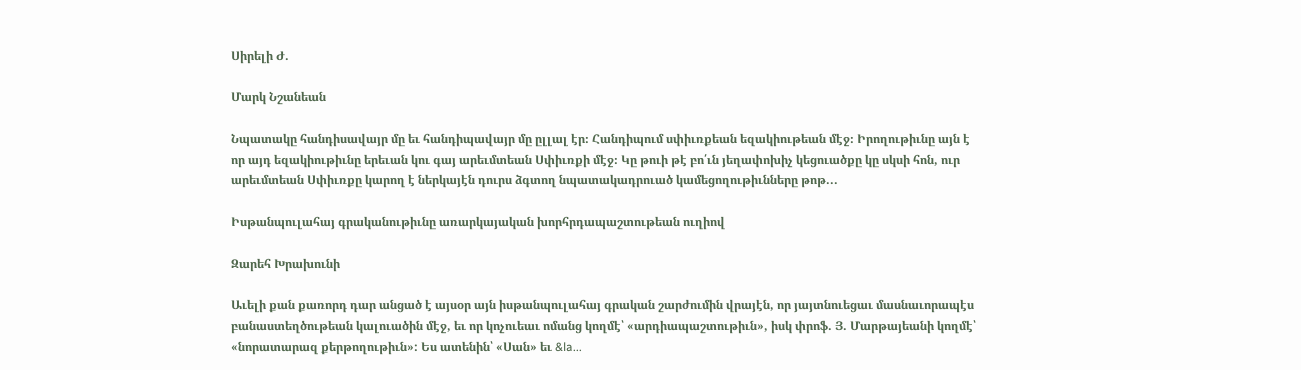Սիրելի Ժ.

Մարկ Նշանեան

Նպատակը հանդիսավայր մը եւ հանդիպավայր մը ըլլալ էր։ Հանդիպում սփիւռքեան եզակիութեան մէջ։ Իրողութիւնը այն է որ այդ եզակիութիւնը երեւան կու գայ արեւմտեան Սփիւռքի մէջ։ Կը թուի թէ բո՛ւն յեղափոխիչ կեցուածքը կը սկսի հոն, ուր արեւմտեան Սփիւռքը կարող է ներկայէն դուրս ձգտող նպատակադրուած կամեցողութիւնները թոթ...

Իսթանպուլահայ գրականութիւնը առարկայական խորհրդապաշտութեան ուղիով

Զարեհ Խրախունի

Աւելի քան քառորդ դար անցած է այսօր այն իսթանպուլահայ գրական շարժումին վրայէն, որ յայտնուեցաւ մասնաւորապէս բանաստեղծութեան կալուածին մէջ, եւ որ կոչուեաւ ոմանց կողմէ՝ «արդիապաշտութիւն», իսկ փրոֆ. Յ. Մարթայեանի կողմէ՝ «նորատարազ քերթողութիւն»: Ես ատենին՝ «Սան» եւ &la...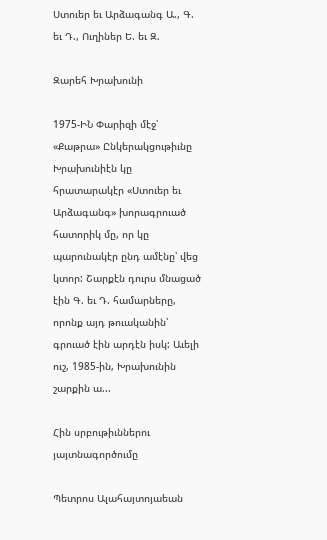Ստուեր եւ Արձագանգ Ա., Գ. եւ Դ., Ուղիներ Ե. եւ Զ.

Զարեհ Խրախունի

1975-ԻՆ Փարիզի մէջ՝ «Քաթրա» Ընկերակցութիւնը Խրախունիէն կը հրատարակէր «Ստուեր եւ Արձագանգ» խորագրուած հատորիկ մը, որ կը պարունակէր ընդ ամէնը՝ վեց կտոր: Շարքէն դուրս մնացած էին Գ. եւ Դ. համարները, որոնք այդ թուականին՝ գրուած էին արդէն իսկ: Աւելի ուշ, 1985-ին, Խրախունին շարքին ա...

Հին սրբութիւններու յայտնագործումը

Պետրոս Ալահայտոյաեան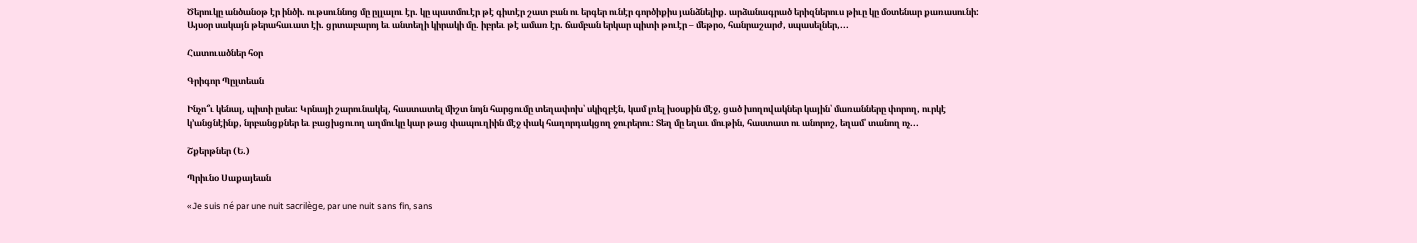Ծերուկը անծանօթ էր ինծի. ութսուննոց մը ըլլալու էր. կը պատմուէր թէ գիտէր շատ բան ու երգեր ունէր գործիքիս յանձնելիք. արձանագրած երիզներուս թիւը կը մօտենար քառասունի: Այսօր սակայն թերահաւատ էի. ցրտաբարոյ եւ անտեղի կիրակի մը. իբրեւ թէ ամառ էր. ճամբան երկար պիտի թուէր – մեթրօ, հանրաշարժ, սպասելներ,...

Հատուածներ հօր

Գրիգոր Պըլտեան

Ինչո՞ւ կենալ, պիտի ըսես: Կրնայի շարունակել, հաստատել միշտ նոյն հարցումը տեղափոխ՝ սկիզբէն, կամ լռել խօսքին մէջ, ցած խողովակներ կային՝ մառանները փորող, ուրկէ կ՚անցնէինք, նրբանցքներ եւ բացխցուող աղմուկը կար թաց փապուղիին մէջ փակ հաղորդակցող ջուրերու: Տեղ մը եղաւ մութին, հաստատ ու անորոշ, եղամ՝ տանող ոչ...

Շքերթներ (Ե.)

Պրիւնօ Սաքայեան

«Je suis né par une nuit sacrilège, par une nuit sans fin, sans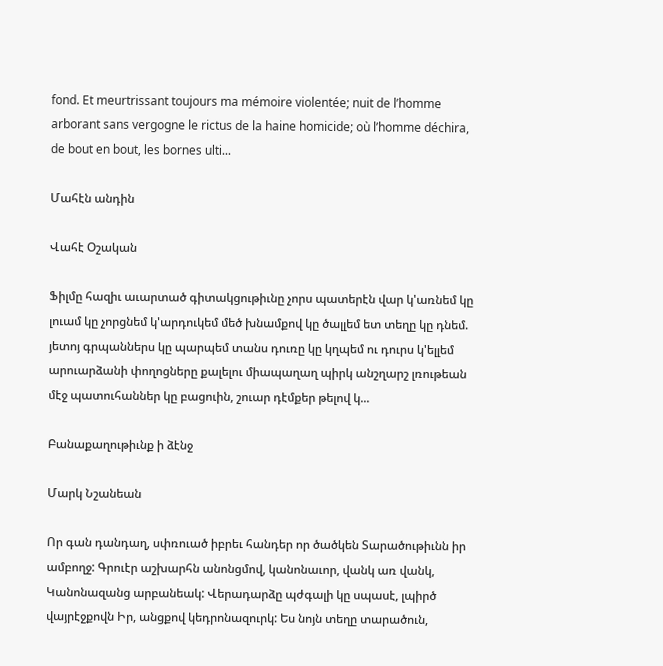fond. Et meurtrissant toujours ma mémoire violentée; nuit de l’homme arborant sans vergogne le rictus de la haine homicide; où l’homme déchira, de bout en bout, les bornes ulti...

Մահէն անդին

Վահէ Օշական

Ֆիլմը հազիւ աւարտած գիտակցութիւնը չորս պատերէն վար կ'առնեմ կը լուամ կը չորցնեմ կ'արդուկեմ մեծ խնամքով կը ծալլեմ ետ տեղը կը դնեմ. յետոյ գրպաններս կը պարպեմ տանս դուռը կը կղպեմ ու դուրս կ'ելլեմ արուարձանի փողոցները քալելու միապաղաղ պիրկ անշղարշ լռութեան մէջ պատուհաններ կը բացուին, շուար դէմքեր թելով կ...

Բանաքաղութիւնք ի ձէնջ

Մարկ Նշանեան

Որ գան դանդաղ, սփռուած իբրեւ հանդեր որ ծածկեն Տարածութիւնն իր ամբողջ: Գրուէր աշխարհն անոնցմով, կանոնաւոր, վանկ առ վանկ, Կանոնազանց արբանեակ: Վերադարձը պժգալի կը սպասէ, լպիրծ վայրէջքովն Իր, անցքով կեդրոնազուրկ: Ես նոյն տեղը տարածուն,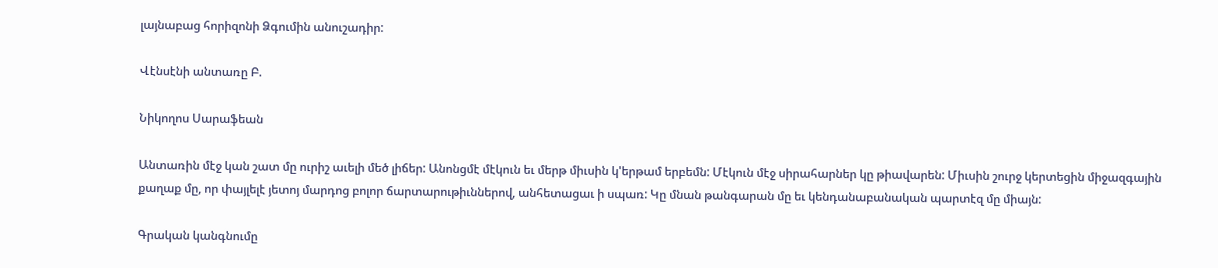լայնաբաց հորիզոնի Ձգումին անուշադիր:

Վէնսէնի անտառը Բ.

Նիկողոս Սարաֆեան

Անտառին մէջ կան շատ մը ուրիշ աւելի մեծ լիճեր: Անոնցմէ մէկուն եւ մերթ միւսին կ'երթամ երբեմն: Մէկուն մէջ սիրահարներ կը թիավարեն: Միւսին շուրջ կերտեցին միջազգային քաղաք մը, որ փայլելէ յետոյ մարդոց բոլոր ճարտարութիւններով, անհետացաւ ի սպառ: Կը մնան թանգարան մը եւ կենդանաբանական պարտէզ մը միայն:

Գրական կանգնումը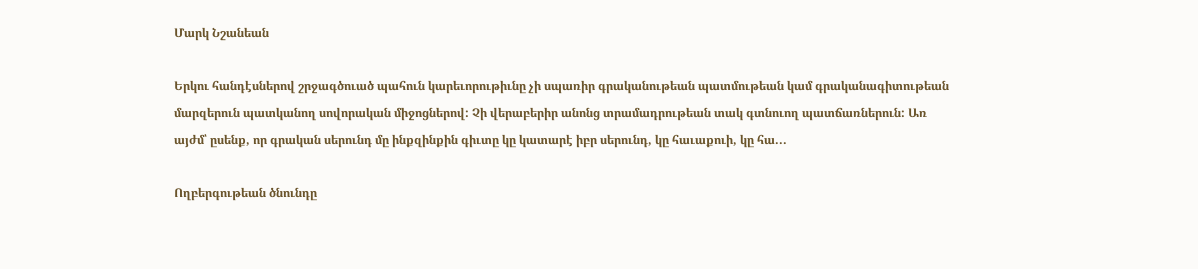Մարկ Նշանեան

Երկու հանդէսներով շրջագծուած պահուն կարեւորութիւնը չի սպառիր գրականութեան պատմութեան կամ գրականագիտութեան մարզերուն պատկանող սովորական միջոցներով: Չի վերաբերիր անոնց տրամադրութեան տակ գտնուող պատճառներուն: Առ այժմ՝ ըսենք, որ գրական սերունդ մը ինքզինքին գիւտը կը կատարէ իբր սերունդ, կը հաւաքուի, կը հա...

Ողբերգութեան ծնունդը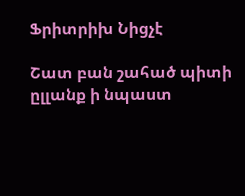Ֆրիտրիխ Նիցչէ

Շատ բան շահած պիտի ըլլանք ի նպաստ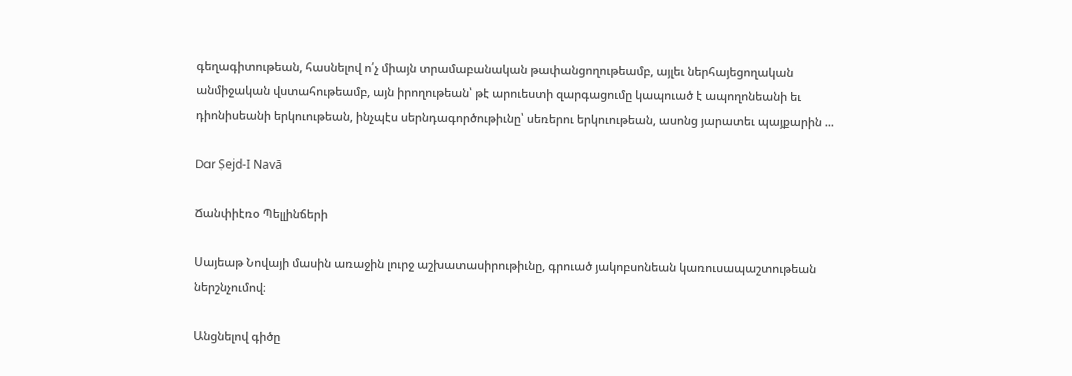գեղագիտութեան, հասնելով ո՛չ միայն տրամաբանական թափանցողութեամբ, այլեւ ներհայեցողական անմիջական վստահութեամբ, այն իրողութեան՝ թէ արուեստի զարգացումը կապուած է ապողոնեանի եւ դիոնիսեանի երկուութեան, ինչպէս սերնդագործութիւնը՝ սեռերու երկուութեան, ասոնց յարատեւ պայքարին ...

Dar Ṣejd-I Navā

Ճանփիէռօ Պելլինճերի

Սայեաթ Նովայի մասին առաջին լուրջ աշխատասիրութիւնը, գրուած յակոբսոնեան կառուսապաշտութեան ներշնչումով։

Անցնելով գիծը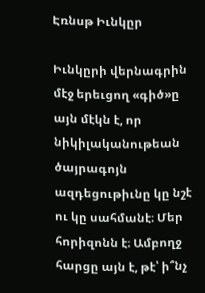Էռնսթ Իւնկըր

Իւնկըրի վերնագրին մէջ երեւցող «գիծ»ը այն մէկն է, որ նիկիլականութեան ծայրագոյն ազդեցութիւնը կը նշէ ու կը սահմանէ։ Մեր հորիզոնն է։ Ամբողջ հարցը այն է, թէ՝ ի՞նչ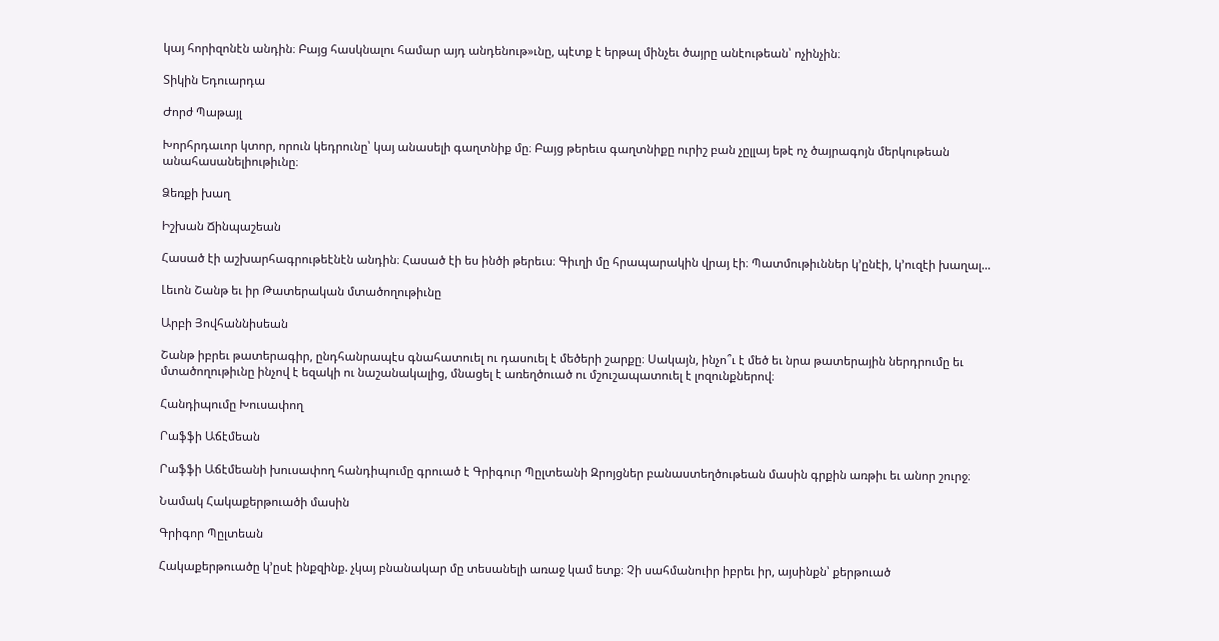կայ հորիզոնէն անդին։ Բայց հասկնալու համար այդ անդենութ»ւնը, պէտք է երթալ մինչեւ ծայրը անէութեան՝ ոչինչին։

Տիկին Եդուարդա

Ժորժ Պաթայլ

Խորհրդաւոր կտոր, որուն կեդրունը՝ կայ անասելի գաղտնիք մը։ Բայց թերեւս գաղտնիքը ուրիշ բան չըլլայ եթէ ոչ ծայրագոյն մերկութեան անահասանելիութիւնը։

Ձեռքի խաղ

Իշխան Ճինպաշեան

Հասած էի աշխարհագրութեէնէն անդին։ Հասած էի ես ինծի թերեւս։ Գիւղի մը հրապարակին վրայ էի։ Պատմութիւններ կ՚ընէի, կ՚ուզէի խաղալ...

Լեւոն Շանթ եւ իր Թատերական մտածողութիւնը

Արբի Յովհաննիսեան

Շանթ իբրեւ թատերագիր, ընդհանրապէս գնահատուել ու դասուել է մեծերի շարքը։ Սակայն, ինչո՞ւ է մեծ եւ նրա թատերային ներդրումը եւ մտածողութիւնը ինչով է եզակի ու նաշանակալից, մնացել է առեղծուած ու մշուշապատուել է լոզունքներով։

Հանդիպումը Խուսափող

Րաֆֆի Աճէմեան

Րաֆֆի Աճէմեանի խուսափող հանդիպումը գրուած է Գրիգուր Պըլտեանի Զրոյցներ բանաստեղծութեան մասին գրքին առթիւ եւ անոր շուրջ։

Նամակ Հակաքերթուածի մասին

Գրիգոր Պըլտեան

Հակաքերթուածը կ՚ըսէ ինքզինք. չկայ բնանակար մը տեսանելի առաջ կամ ետք։ Չի սահմանուիր իբրեւ իր, այսինքն՝ քերթուած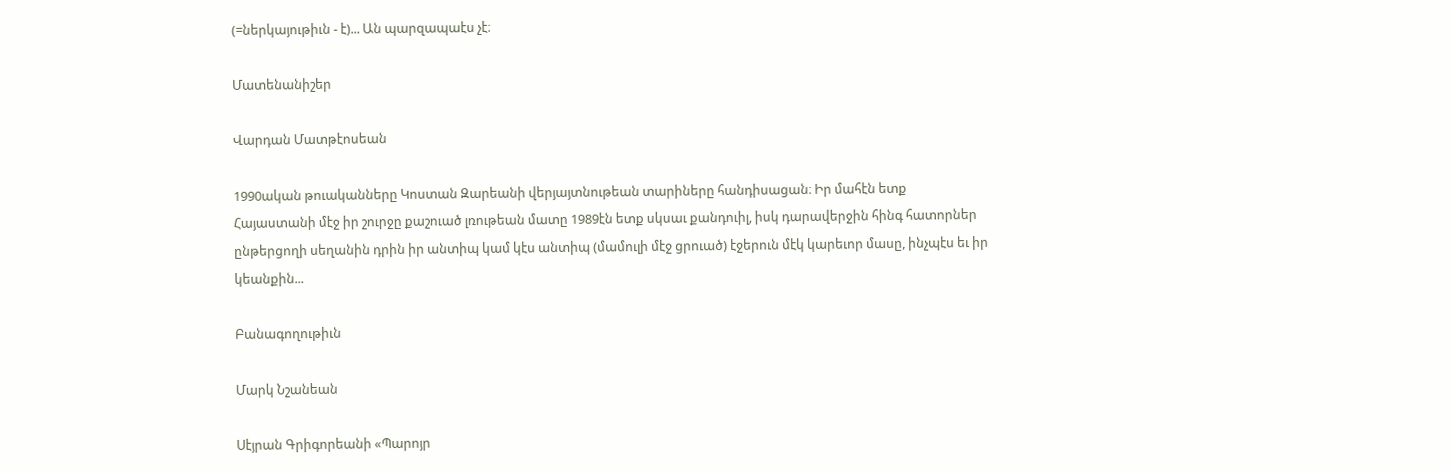(=ներկայութիւն - է)... Ան պարզապաէս չէ։

Մատենանիշեր

Վարդան Մատթէոսեան

1990ական թուականները Կոստան Զարեանի վերյայտնութեան տարիները հանդիսացան։ Իր մահէն ետք Հայաստանի մէջ իր շուրջը քաշուած լռութեան մատը 1989էն ետք սկսաւ քանդուիլ, իսկ դարավերջին հինգ հատորներ ընթերցողի սեղանին դրին իր անտիպ կամ կէս անտիպ (մամուլի մէջ ցրուած) էջերուն մէկ կարեւոր մասը, ինչպէս եւ իր կեանքին...

Բանագողութիւն

Մարկ Նշանեան

Սէյրան Գրիգորեանի «Պարոյր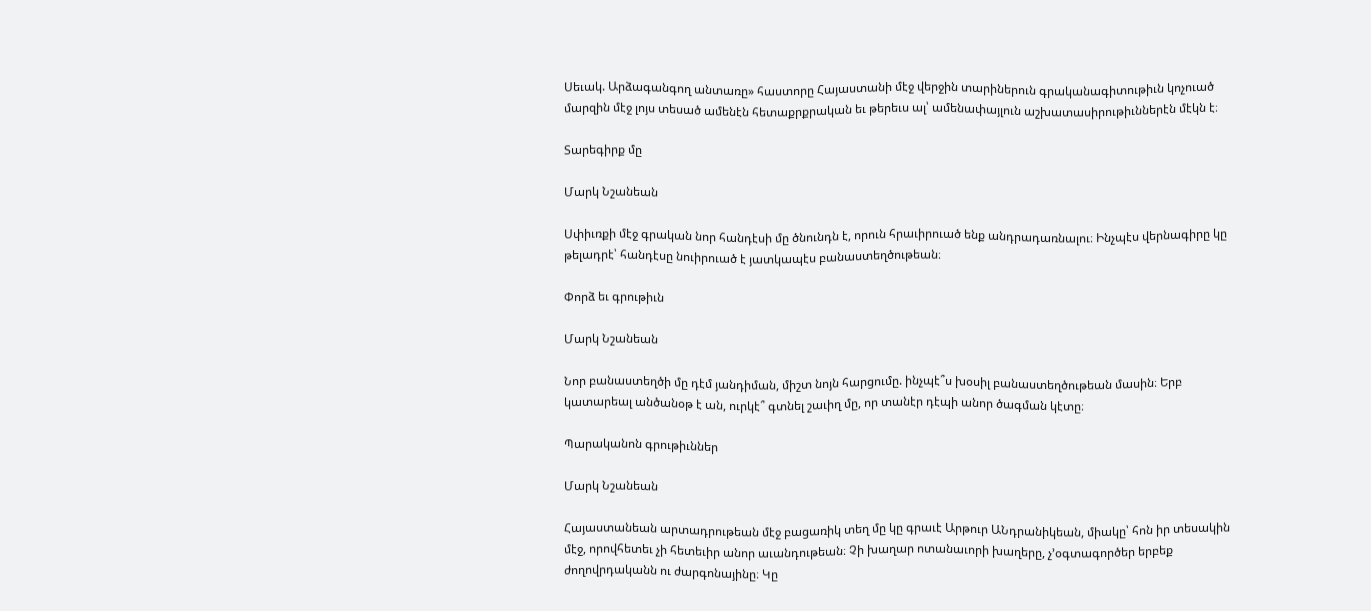Սեւակ. Արձագանգող անտառը» հաստորը Հայաստանի մէջ վերջին տարիներուն գրականագիտութիւն կոչուած մարզին մէջ լոյս տեսած ամենէն հետաքրքրական եւ թերեւս ալ՝ ամենափայլուն աշխատասիրութիւններէն մէկն է։

Տարեգիրք մը

Մարկ Նշանեան

Սփիւռքի մէջ գրական նոր հանդէսի մը ծնունդն է, որուն հրաւիրուած ենք անդրադառնալու։ Ինչպէս վերնագիրը կը թելադրէ՝ հանդէսը նուիրուած է յատկապէս բանաստեղծութեան։

Փորձ եւ գրութիւն

Մարկ Նշանեան

Նոր բանաստեղծի մը դէմ յանդիման, միշտ նոյն հարցումը. ինչպէ՞ս խօսիլ բանաստեղծութեան մասին։ Երբ կատարեալ անծանօթ է ան, ուրկէ՞ գտնել շաւիղ մը, որ տանէր դէպի անոր ծագման կէտը։

Պարականոն գրութիւններ

Մարկ Նշանեան

Հայաստանեան արտադրութեան մէջ բացառիկ տեղ մը կը գրաւէ Արթուր ԱՆդրանիկեան, միակը՝ հոն իր տեսակին մէջ, որովհետեւ չի հետեւիր անոր աւանդութեան։ Չի խաղար ոտանաւորի խաղերը, չ՚օգտագործեր երբեք ժողովրդականն ու ժարգոնայինը։ Կը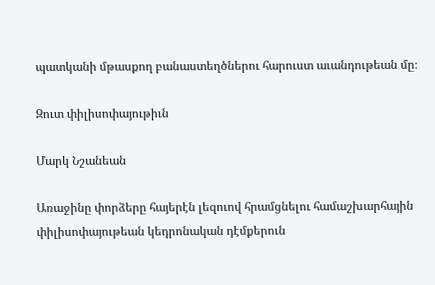պատկանի մթասքող բանաստեղծներու հարուստ աւանդութեան մը։

Զուտ փիլիսոփայութիւն

Մարկ Նշանեան

Առաջինը փորձերը հայերէն լեզուով հրամցնելու համաշխարհային փիլիսոփայութեան կեդրոնական դէմքերուն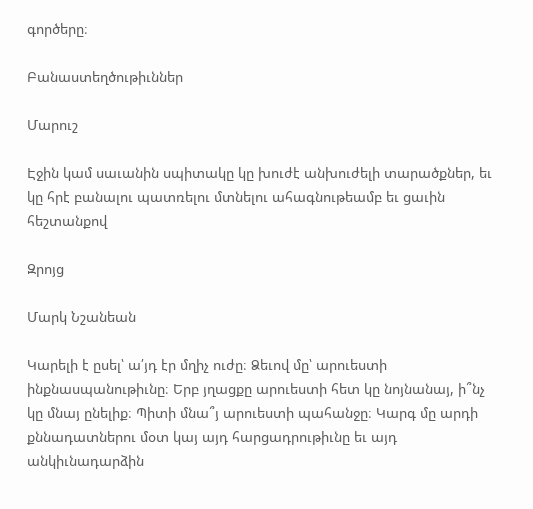գործերը։

Բանաստեղծութիւններ

Մարուշ

Էջին կամ սաւանին սպիտակը կը խուժէ անխուժելի տարածքներ, եւ կը հրէ բանալու պատռելու մտնելու ահագնութեամբ եւ ցաւին հեշտանքով

Զրոյց

Մարկ Նշանեան

Կարելի է ըսել՝ ա՛յդ էր մղիչ ուժը։ Ձեւով մը՝ արուեստի ինքնասպանութիւնը։ Երբ յղացքը արուեստի հետ կը նոյնանայ, ի՞նչ կը մնայ ընելիք։ Պիտի մնա՞յ արուեստի պահանջը։ Կարգ մը արդի քննադատներու մօտ կայ այդ հարցադրութիւնը եւ այդ անկիւնադարձին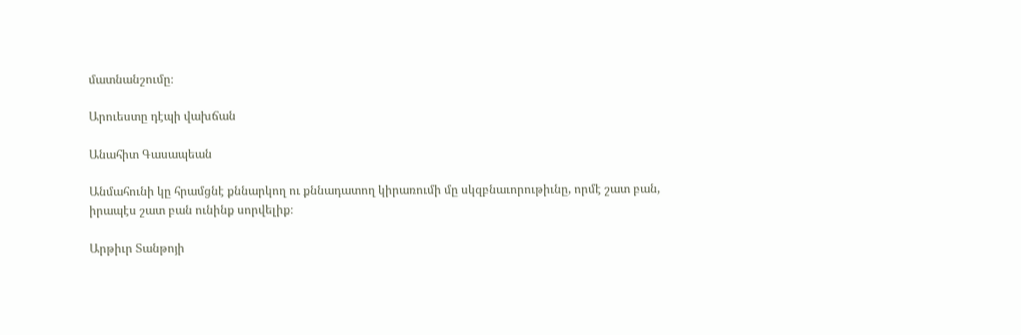մատնանշումը։

Արուեստը դէպի վախճան

Անահիտ Գասապեան

Անմահունի կը հրամցնէ քննարկող ու քննադատող կիրառումի մը սկզբնաւորութիւնը, որմէ շատ բան, իրապէս շատ բան ունինք սորվելիք։

Արթիւր Տանթոյի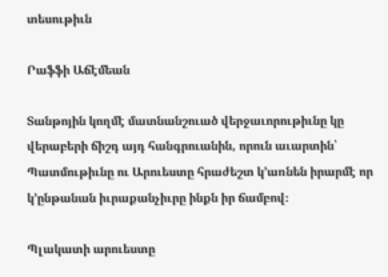տեսութիւն

Րաֆֆի Աճէմեան

Տանթոյին կողմէ մատնանշուած վերջաւորութիւնը կը վերաբերի ճիշդ այդ հանգրուանին, որուն աւարտին՝ Պատմութիւնը ու Արուեստը հրաժեշտ կ՚առնեն իրարմէ որ կ՚ընթանան իւրաքանչիւրը ինքն իր ճամբով։

Պլակատի արուեստը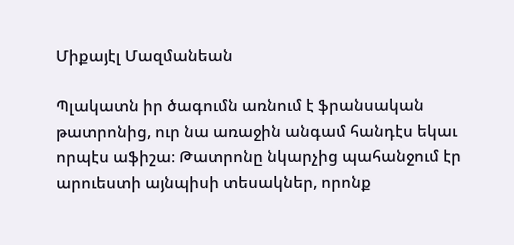Միքայէլ Մազմանեան

Պլակատն իր ծագումն առնում է ֆրանսական թատրոնից, ուր նա առաջին անգամ հանդէս եկաւ որպէս աֆիշա։ Թատրոնը նկարչից պահանջում էր արուեստի այնպիսի տեսակներ, որոնք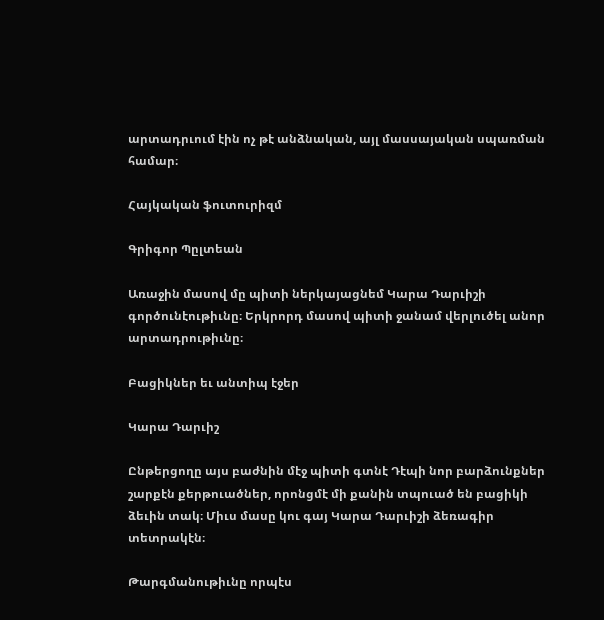արտադրւում էին ոչ թէ անձնական, այլ մասսայական սպառման համար։

Հայկական ֆուտուրիզմ

Գրիգոր Պըլտեան

Առաջին մասով մը պիտի ներկայացնեմ Կարա Դարւիշի գործունէութիւնը։ Երկրորդ մասով պիտի ջանամ վերլուծել անոր արտադրութիւնը։

Բացիկներ եւ անտիպ էջեր

Կարա Դարւիշ

Ընթերցողը այս բաժնին մէջ պիտի գտնէ Դէպի նոր բարձունքներ շարքէն քերթուածներ, որոնցմէ մի քանին տպուած են բացիկի ձեւին տակ։ Միւս մասը կու գայ Կարա Դարւիշի ձեռագիր տետրակէն։

Թարգմանութիւնը որպէս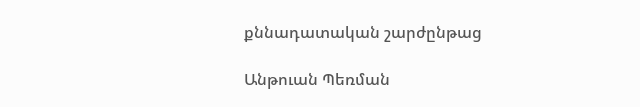քննադատական շարժընթաց

Անթուան Պեռման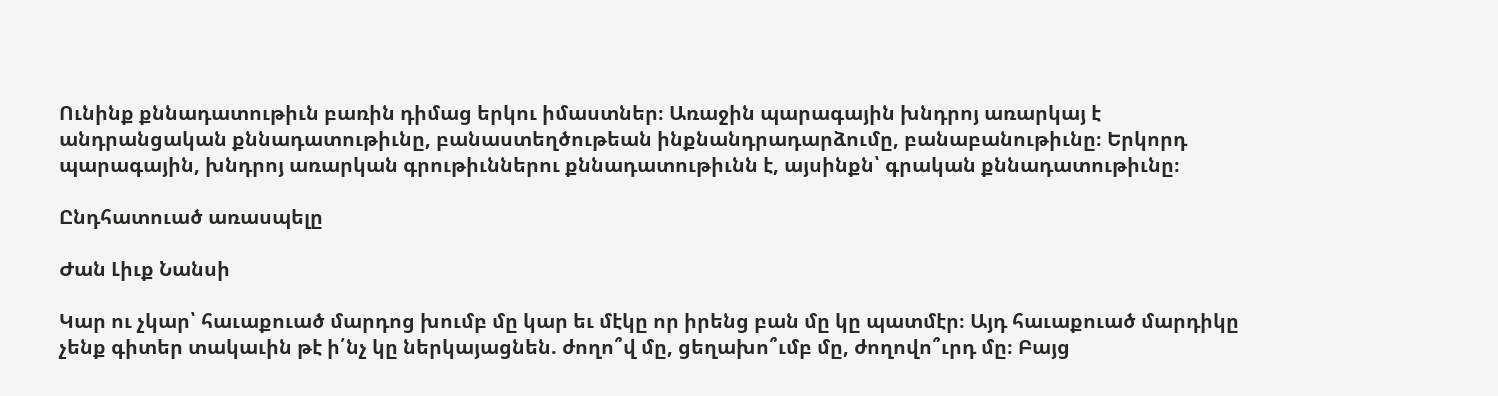Ունինք քննադատութիւն բառին դիմաց երկու իմաստներ։ Առաջին պարագային խնդրոյ առարկայ է անդրանցական քննադատութիւնը, բանաստեղծութեան ինքնանդրադարձումը, բանաբանութիւնը։ Երկորդ պարագային, խնդրոյ առարկան գրութիւններու քննադատութիւնն է, այսինքն՝ գրական քննադատութիւնը։

Ընդհատուած առասպելը

Ժան Լիւք Նանսի

Կար ու չկար՝ հաւաքուած մարդոց խումբ մը կար եւ մէկը որ իրենց բան մը կը պատմէր։ Այդ հաւաքուած մարդիկը չենք գիտեր տակաւին թէ ի՛նչ կը ներկայացնեն. ժողո՞վ մը, ցեղախո՞ւմբ մը, ժողովո՞ւրդ մը։ Բայց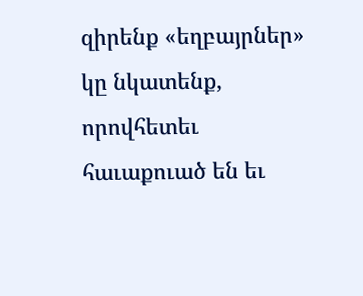զիրենք «եղբայրներ» կը նկատենք, որովհետեւ հաւաքուած են եւ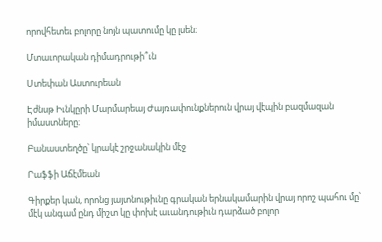որովհետեւ բոլորը նոյն պատումը կը լսեն։

Մտաւորական դիմադրութի՞ւն

Ստեփան Աստուրեան

Էժնսթ Իւնկըրի Մարմարեայ Ժայռափունքներուն վրայ վէպին բազմազան իմաստները։

Բանաստեղծը՝ կրակէ շրջանակին մէջ

Րաֆֆի Աճէմեան

Գիրքեր կան, որոնց յայտնութիւնը գրական երնակամարին վրայ որոշ պահու մը՝ մէկ անգամ ընդ միշտ կը փոխէ աւանդութիւն դարձած բոլոր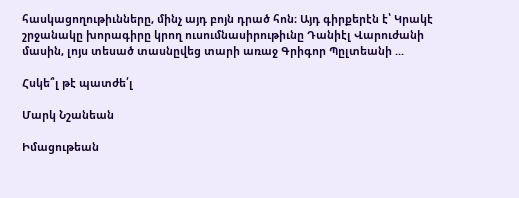հասկացողութիւնները, մինչ այդ բոյն դրած հոն։ Այդ գիրքերէն է՝ Կրակէ շրջանակը խորագիրը կրող ուսումնասիրութիւնը Դանիէլ Վարուժանի մասին, լոյս տեսած տասնըվեց տարի առաջ Գրիգոր Պըլտեանի ...

Հսկե՞լ թէ պատժե՛լ

Մարկ Նշանեան

Իմացութեան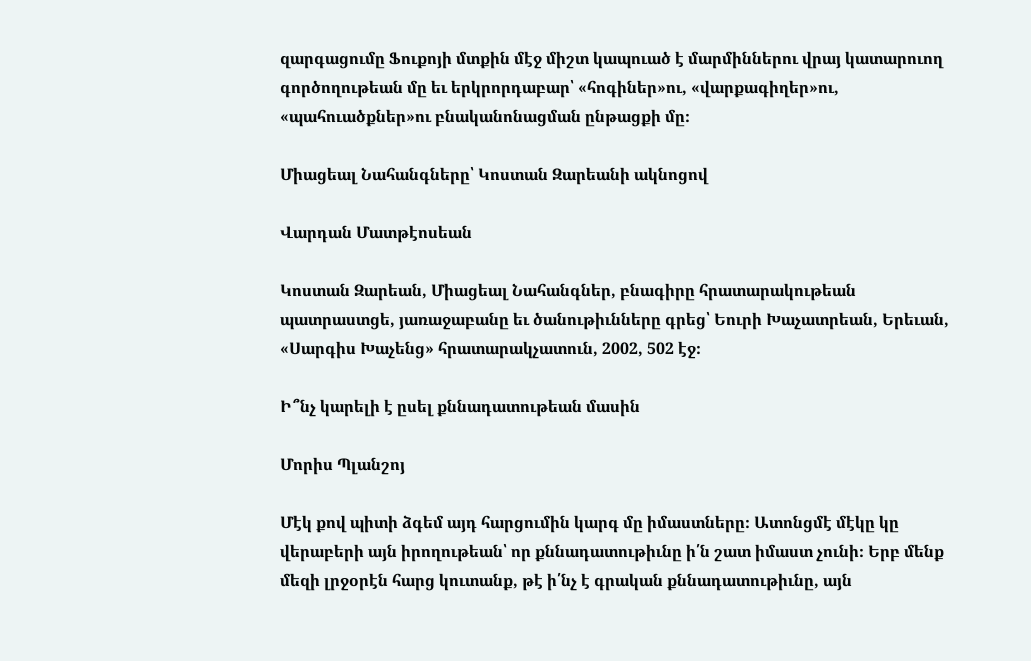զարգացումը Ֆուքոյի մտքին մէջ միշտ կապուած է մարմիններու վրայ կատարուող գործողութեան մը եւ երկրորդաբար՝ «հոգիներ»ու, «վարքագիղեր»ու, «պահուածքներ»ու բնականոնացման ընթացքի մը։

Միացեալ Նահանգները՝ Կոստան Զարեանի ակնոցով

Վարդան Մատթէոսեան

Կոստան Զարեան, Միացեալ Նահանգներ, բնագիրը հրատարակութեան պատրաստցե, յառաջաբանը եւ ծանութիւնները գրեց՝ Եուրի Խաչատրեան, Երեւան, «Սարգիս Խաչենց» հրատարակչատուն, 2002, 502 էջ։

Ի՞նչ կարելի է ըսել քննադատութեան մասին

Մորիս Պլանշոյ

Մէկ քով պիտի ձգեմ այդ հարցումին կարգ մը իմաստները։ Ատոնցմէ մէկը կը վերաբերի այն իրողութեան՝ որ քննադատութիւնը ի՛ն շատ իմաստ չունի։ Երբ մենք մեզի լրջօրէն հարց կուտանք, թէ ի՛նչ է գրական քննադատութիւնը, այն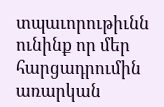տպաւորութիւնն ունինք որ մեր հարցադրումին առարկան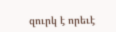զուրկ է որեւէ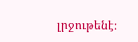լրջութենէ։